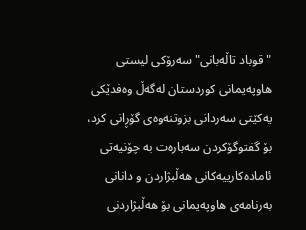"قوباد تاڵەبانی" سەرۆکی لیستی ھاوپەیمانی کوردستان لەگەڵ وەفدێکی یەکێتی سەردانی بزوتنەوەی گۆڕانی کرد، بۆ گفتوگۆکردن سەبارەت بە چۆنیەتی ئامادەکارییەکانی ھەڵبژاردن و دانانی بەرنامەی ھاوپەیمانی بۆ ھەڵبژاردنی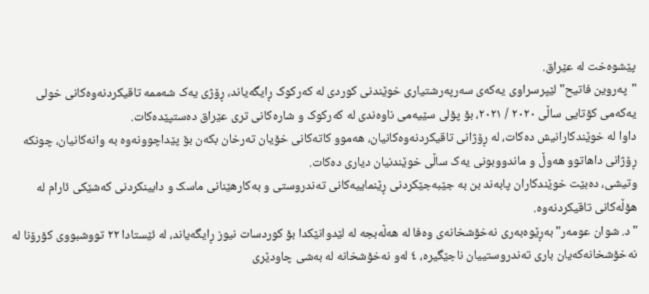پێشوەخت لە عێراق.
"پەروین فاتیح" لێپرسراوی یەکەی سەرپەرشتیاری خوێندنی کوردی لە کەرکوک ڕایگەیاند، ڕۆژی یەک شەممە تاقیکردنەوەکانی خولی یەکەمی کۆتایی ساڵی ٢٠٢٠ / ٢٠٢١، بۆ پۆلی سێیەمی ناوەندی لە کەرکوک و شارەکانی تری عێراق دەستپێدەکات.
داوا لە خوێندکارانیش دەکات، لە ڕۆژانی تاقیکردنەوەکانیان، ھەموو کاتەکانی خۆیان تەرخان بکەن بۆ پێداچوونەوە بە وانەکانیان، چونکە ڕۆژانی داھاتوو ھەوڵ و ماندووبونی یەک ساڵی خوێندنیان دیاری دەکات.
وتیشی، دەبێت خوێندکاران پابەند بن بە جێبەجێکردنی ڕێنماییەکانی تەندروستی و بەکارھێنانی ماسک و دابینکردنی کەشێکی ئارام لە ھۆڵەکانی تاقیکردنەوە.
"د. شوان عومەر" بەڕێوەبەری نەخۆشخانەی وەفا لە ھەڵەبجە لە لێدوانێکدا بۆ کوردسات نیوز ڕایگەیاند، لە ئێستادا ٢٢ تووشبووی کۆرۆنا لە نەخۆشخانەکەیان باری تەندروستییان ناجێگیرە، ٤ لەو نەخۆشخانە لە بەشی چاودێری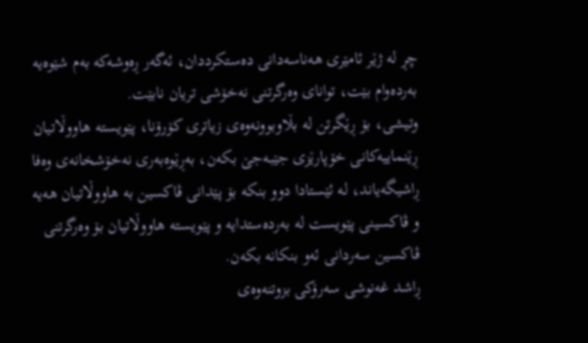چڕ لە ژێر ئامێری ھەناسەدانی دەستکرددان، ئەگەر ڕەوشەکە بەم شێوەیە بەردەوام بێت، توانای وەرگرتنی نەخۆشی تریان نابێت.
وتیشی، بۆ ڕێگرتن لە بڵاوبوونەوەی زیاتری کۆرۆنا، پێویستە ھاووڵاتیان ڕێنماییەکانی خۆپارێزی جێبەجێ بکەن، بەڕێوەبەری نەخۆشخانەی وەفا ڕاشیگەیاند، لە ئێستادا دوو بنکە بۆ پێدانی ڤاکسین بە ھاووڵاتیان ھەیە و ڤاکسینی پێویست لە بەردەستدایە و پێویستە ھاووڵاتیان بۆ وەرگرتنی ڤاکسین سەردانی ئەو بنکانە بکەن.
ڕاشد غەنوشی سەرۆکی بزوتنەوەی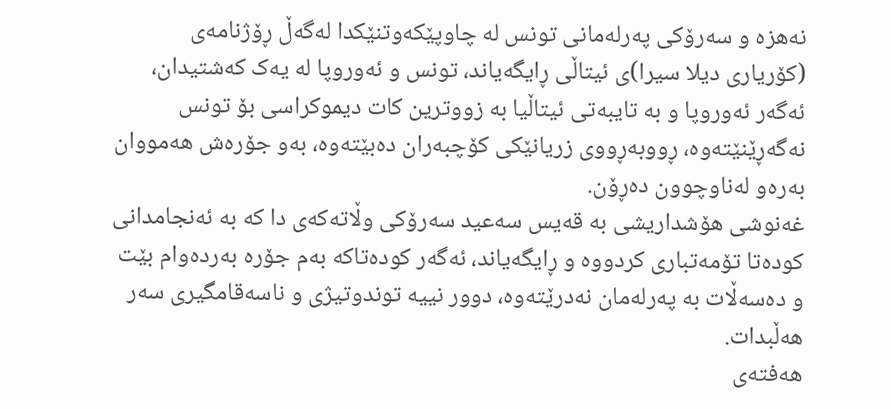نەھزە و سەرۆکی پەرلەمانی تونس لە چاوپێکەوتنێکدا لەگەڵ ڕۆژنامەی (کۆریاری دیلا سیرا)ی ئیتاڵی ڕایگەیاند، تونس و ئەوروپا لە یەک کەشتیدان، ئەگەر ئەوروپا و بە تایبەتی ئیتاڵیا بە زووترین کات دیموکراسی بۆ تونس نەگەڕێنێتەوە، ڕووبەڕووی زریانێکی کۆچبەران دەبێتەوە، بەو جۆرەش ھەمووان بەرەو لەناوچوون دەڕۆن.
غەنوشی ھۆشداریشی بە قەیس سەعید سەرۆکی وڵاتەکەی دا کە بە ئەنجامدانی کودەتا تۆمەتباری کردووە و ڕایگەیاند، ئەگەر کودەتاکە بەم جۆرە بەردەوام بێت و دەسەڵات بە پەرلەمان نەدرێتەوە، دوور نییە توندوتیژی و ناسەقامگیری سەر ھەڵبدات.
ھەفتەی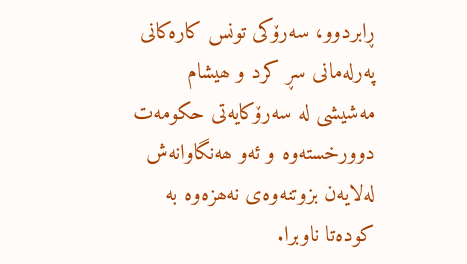ڕابردوو، سەرۆکی تونس کارەکانی پەرلەمانی سڕ کرد و ھیشام مەشیشی لە سەرۆکایەتی حکومەت دوورخستەوە و ئەو ھەنگاوانەش لەلایەن بزوتنەوەی نەھزەوە بە کودەتا ناوبرا.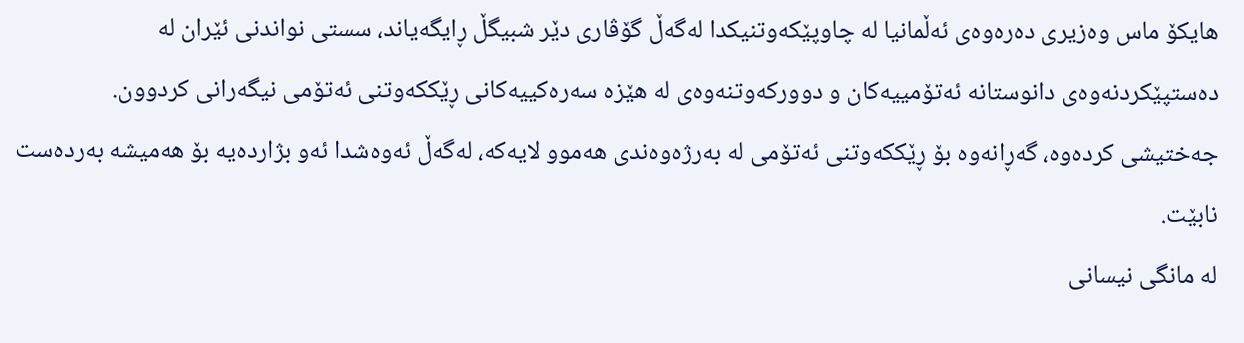ھایکۆ ماس وەزیری دەرەوەی ئەڵمانیا لە چاوپێکەوتنیکدا لەگەڵ گۆڤاری دێر شبیگڵ ڕایگەیاند، سستی نواندنی ئێران لە دەستپێکردنەوەی دانوستانە ئەتۆمییەکان و دوورکەوتنەوەی لە ھێزە سەرەکییەکانی ڕێککەوتنی ئەتۆمی نیگەرانی کردوون.
جەختیشی کردەوە، گەڕانەوە بۆ ڕێککەوتنی ئەتۆمی لە بەرژەوەندی ھەموو لایەکە، لەگەڵ ئەوەشدا ئەو بژاردەیە بۆ ھەمیشە بەردەست نابێت.
لە مانگی نیسانی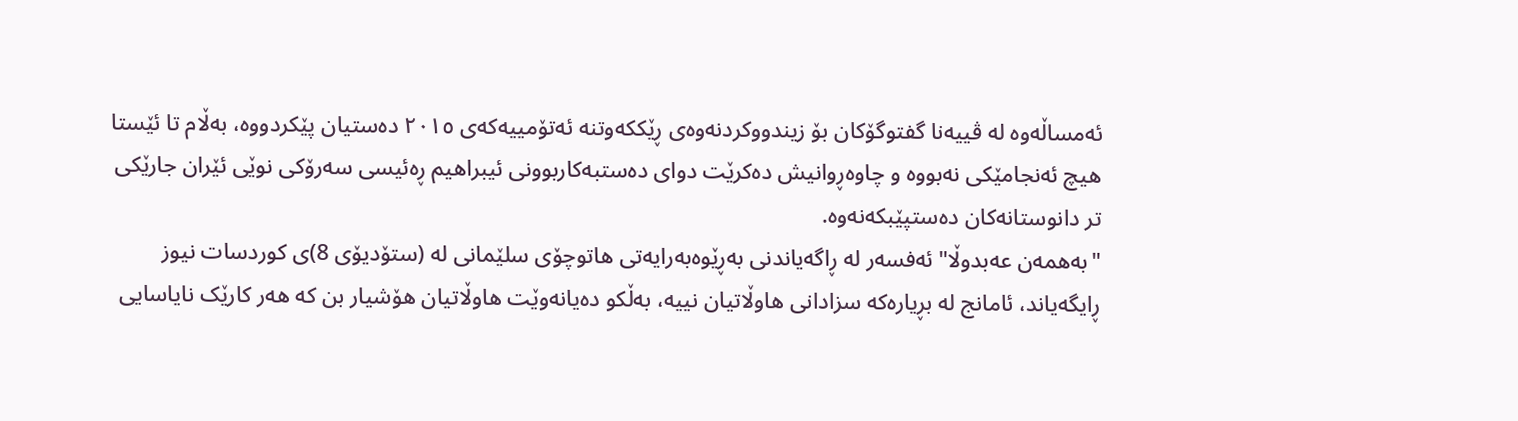ئەمساڵەوە لە ڤییەنا گفتوگۆکان بۆ زیندووکردنەوەی ڕێککەوتنە ئەتۆمییەکەی ٢٠١٥ دەستیان پێکردووە، بەڵام تا ئێستا ھیچ ئەنجامێکی نەبووە و چاوەڕوانیش دەکرێت دوای دەستبەکاربوونی ئیبراھیم ڕەئیسی سەرۆکی نوێی ئێران جارێکی تر دانوستانەکان دەستپێبکەنەوە.
"بەھمەن عەبدوڵا" ئەفسەر لە ڕاگەیاندنی بەڕێوەبەرایەتی ھاتوچۆی سلێمانی لە (ستۆدیۆی 8)ی کوردسات نیوز ڕایگەیاند، ئامانج لە بڕیارەکە سزادانی ھاوڵاتیان نییە، بەڵکو دەیانەوێت ھاوڵاتیان ھۆشیار بن کە ھەر کارێک نایاسایی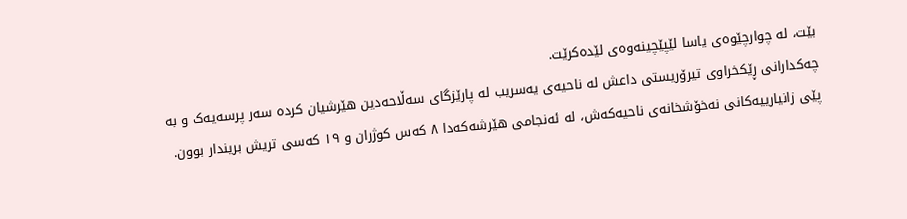بێت، لە چوارچێوەی یاسا لێپێچینەوەی لێدەکرێت.
چەکدارانی ڕێکخراوی تیرۆریستی داعش لە ناحیەی یەسریب لە پارێزگای سەڵاحەدین ھێرشیان کردە سەر پرسەیەک و بە پێی زانیارییەکانی نەخۆشخانەی ناحیەکەش، لە ئەنجامی ھێرشەکەدا ٨ کەس کوژران و ١٩ کەسی تریش بریندار بوون.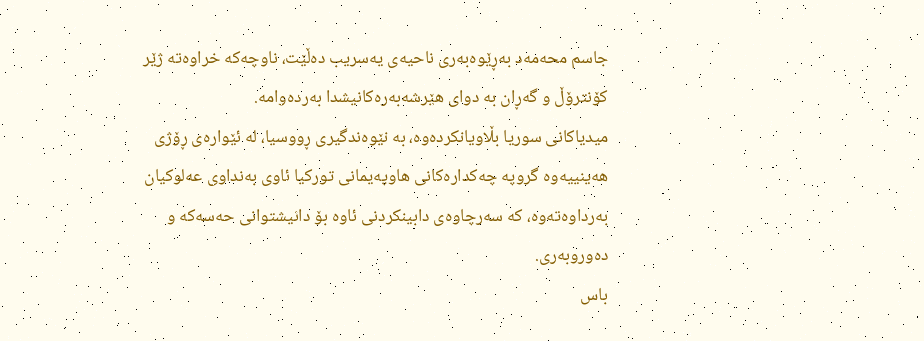جاسم محەمەد بەڕێوەبەری ناحیەی یەسریب دەڵێت، ناوچەکە خراوەتە ژێر کۆنترۆڵ و گەڕان بە دوای ھێرشەبەرەکانیشدا بەردەوامە.
میدیاکانی سوریا بڵاویانکردەوە، بە نێوەندگیری ڕووسیا، لە ئێوارەی ڕۆژی ھەینییەوە گروپە چەکدارەکانی ھاوپەیمانی تورکیا ئاوی بەنداوی عەلوکیان بەرداوەتەوە، کە سەرچاوەی دابینکردنی ئاوە بۆ دانیشتوانی حەسەکە و دەوروبەری.
باس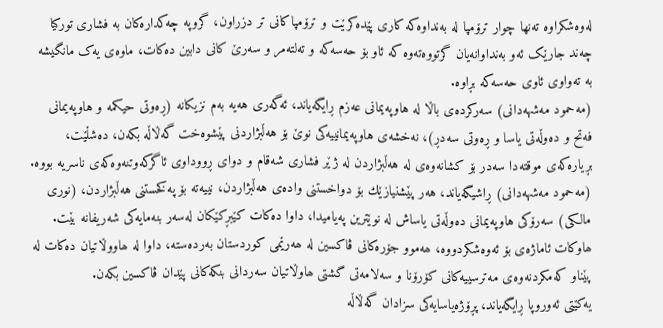لەوەشکراوە تەنھا چوار ترۆمپا لە بەنداوەکە کاری پێدەکرێت و ترۆمپاکانی تر دزراون، گروپە چەکدارەکان بە فشاری تورکیا چەند جارێک ئەو بەنداوانەیان گرتووەتەوە کە ئاو بۆ حەسەکە و تەلتەمر و سەرێ کانی دابین دەکات، ماوەی یەک مانگیشە بە تەواوی ئاوی حەسەکە بڕاوە.
(مەحمود مەشهەدانی) سەركردەی باڵا لە هاوپەیمانی عەزم ڕایگەیاند، ئەگەری هەیە بەم نزیكانە (ڕەوتی حیكمە و هاوپەیمانی فەتح و دەوڵەتی یاسا و ڕەوتی سەدڕ)، نەخشەی هاوپەیمانییەكی نوێ بۆ هەڵبژاردنی پێشوەخت گەڵاڵە بكەن، دەشڵێت، بڕیارەكەی موقتەدا سەدر بۆ كشانەوەی لە هەڵبژاردن لە ژێر فشاری شەقام و دوای ڕووداوی ئاگركەوتنەوەكەی ناسریە بووە.
(مەحمود مەشهەدانی) ڕاشیگەیاند، هەر پێشنیازێك بۆ دواخستنی وادەی هەڵبژاردن، نییەتە بۆ پەكخستنی هەڵبژاردن، (نوری مالكی) سەرۆكی هاوپەیمانی دەوڵەتی یاساش لە نوێترین پەیامیدا، داوا دەكات كێبڕكێكان لەسەر بنەمایەكی شەریفانە بێت.
ھاوکات ئاماژەی بۆ ئەوەشکردووە، ھەموو جۆرەکانی ڤاکسین لە ھەرێمی کوردستان بەردەستە، داوا لە ھاووڵاتیان دەکات لە پێناو کەمکردنەوەی مەترسییەکانی کۆرۆنا و سەلامەتی گشتی ھاوڵاتیان سەردانی بنکەکانی پێدان ڤاکسین بکەن.
یەکێتی ئەوروپا ڕایگەیاند، پڕۆژەیاسایەکی سزادان گەڵاڵە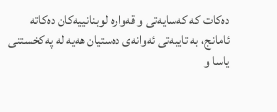دەکات کە کەسایەتی و قەوارە لوبنانییەکان دەکاتە ئامانج، بە تایبەتی ئەوانەی دەستیان ھەیە لە پەکخستنی یاسا و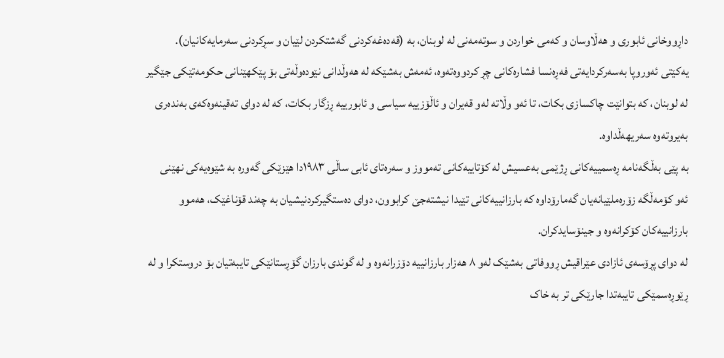داڕووخانی ئابوری و ھەڵاوسان و کەمی خواردن و سوتەمەنی لە لوبنان، بە (قەدەغەکردنی گەشتکردن لێیان و سڕکردنی سەرمایەکانیان).
یەکێتی ئەوروپا بەسەرکردایەتی فەڕەنسا فشارەکانی چڕ کردووەتەوە، ئەمەش بەشێکە لە ھەوڵدانی نێودەوڵەتی بۆ پێکھێنانی حکومەتێکی جێگیر لە لوبنان، کە بتوانێت چاکسازی بکات، تا ئەو وڵاتە لەو قەیران و ئاڵۆزییە سیاسی و ئابورییە ڕزگار بکات، کە لە دوای تەقینەوەکەی بەندەری بەیروتەوە سەریھەڵداوە.
بە پێی بەڵگەنامە ڕەسمییەکانی ڕژێمی بەعسیش لە کۆتاییەکانی تەمووز و سەرەتای ئابی ساڵی ١٩٨٣دا ھێزێکی گەورە بە شێوەیەکی نھێنی ئەو کۆمەڵگە زۆرەملێیانەیان گەمارۆداوە کە بارزانییەکانی تێیدا نیشتەجێ کرابوون، دوای دەستگیرکردنیشیان بە چەند قۆناغێک، ھەموو بارزانییەکان کۆکرانەوە و جینۆسایدکران.
لە دوای پڕۆسەی ئازادی عێراقیش ڕووفاتی بەشێک لەو ٨ ھەزار بارزانییە دۆزرانەوە و لە گوندی بارزان گۆڕستانێکی تایبەتیان بۆ دروستکرا و لە ڕێوڕەسمێکی تایبەتدا جارێکی تر بە خاک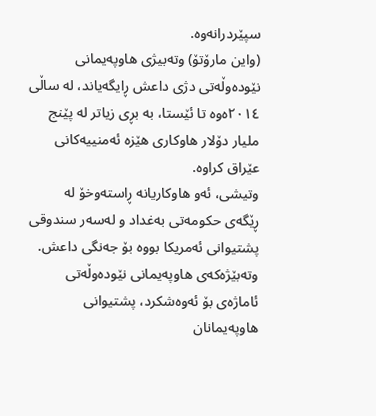سپێردرانەوە.
(واین مارۆتۆ) وتەبیژی ھاوپەیمانی نێودەوڵەتی دژی داعش ڕایگەیاند، لە ساڵی ٢٠١٤ەوە تا ئێستا، بە بڕی زیاتر لە پێنج ملیار دۆلار ھاوکاری ھێزە ئەمنییەکانی عێراق کراوە.
وتیشی، ئەو ھاوکاریانە ڕاستەوخۆ لە ڕێگەی حکومەتی بەغداد و لەسەر سندوقی پشتیوانی ئەمریکا بووە بۆ جەنگی داعش.
وتەبێژەکەی ھاوپەیمانی نێودەوڵەتی ئاماژەی بۆ ئەوەشکرد، پشتیوانی ھاوپەیمانان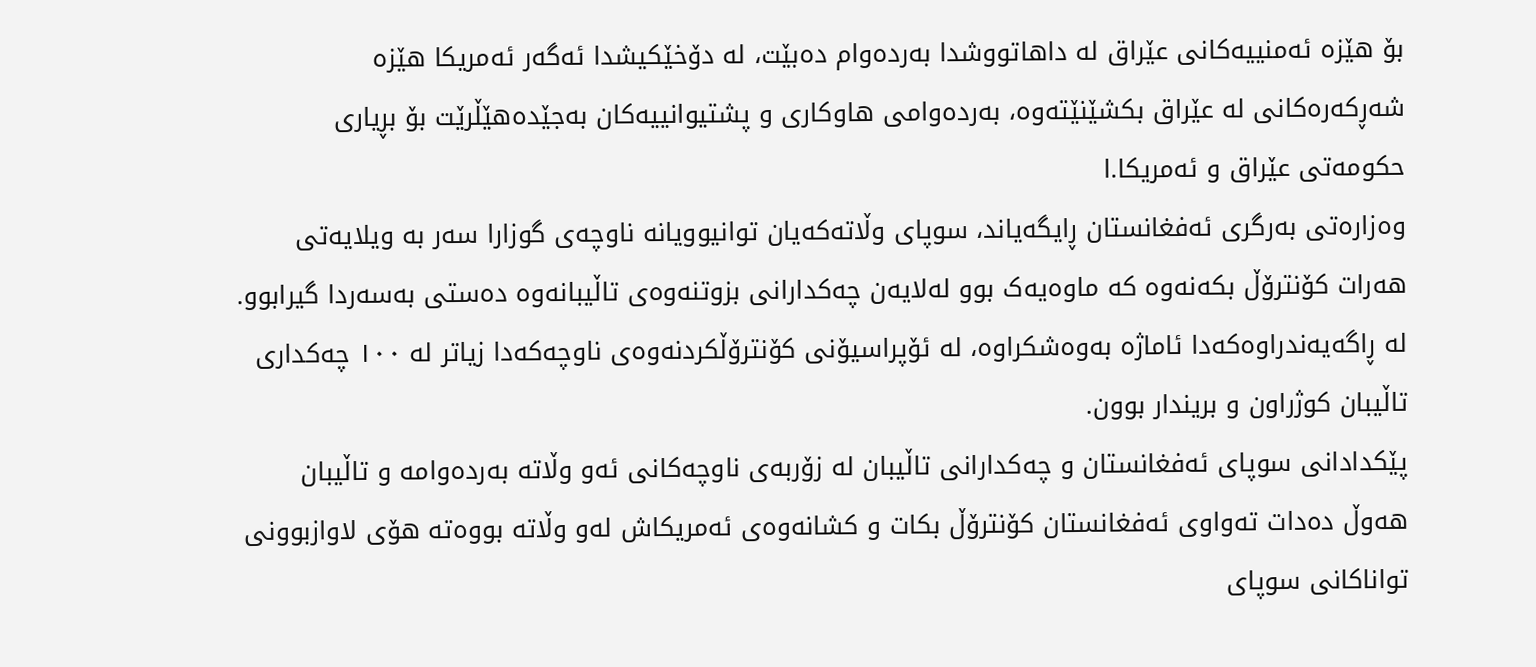بۆ ھێزە ئەمنییەکانی عێراق لە داھاتووشدا بەردەوام دەبێت، لە دۆخێکیشدا ئەگەر ئەمریکا ھێزە شەڕکەرەکانی لە عێراق بکشێنێتەوە، بەردەوامی ھاوکاری و پشتیوانییەکان بەجێدەھێڵرێت بۆ بڕیاری حکومەتی عێراق و ئەمریکا.ا
وەزارەتی بەرگری ئەفغانستان ڕایگەیاند، سوپای وڵاتەکەیان توانیوویانە ناوچەی گوزارا سەر بە ویلایەتی ھەرات کۆنترۆڵ بکەنەوە کە ماوەیەک بوو لەلایەن چەکدارانی بزوتنەوەی تاڵیبانەوە دەستی بەسەردا گیرابوو.
لە ڕاگەیەندراوەکەدا ئاماژە بەوەشکراوە، لە ئۆپراسیۆنی کۆنترۆڵکردنەوەی ناوچەکەدا زیاتر لە ١٠٠ چەکداری تاڵیبان کوژراون و بریندار بوون.
پێکدادانی سوپای ئەفغانستان و چەکدارانی تاڵیبان لە زۆربەی ناوچەکانی ئەو وڵاتە بەردەوامە و تاڵیبان ھەوڵ دەدات تەواوی ئەفغانستان کۆنترۆڵ بکات و کشانەوەی ئەمریکاش لەو وڵاتە بووەتە ھۆی لاوازبوونی تواناکانی سوپای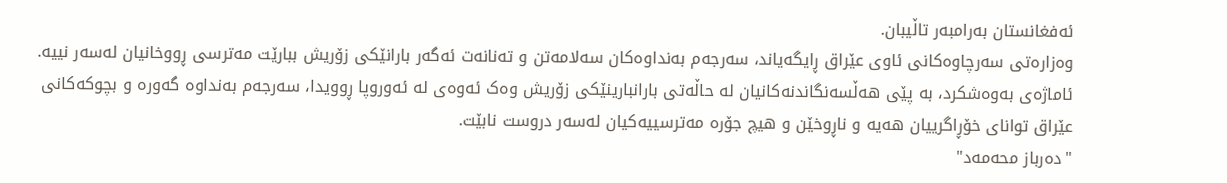ئەفغانستان بەرامبەر تاڵیبان.
وەزارەتی سەرچاوەکانی ئاوی عێراق ڕایگەیاند، سەرجەم بەنداوەکان سەلامەتن و تەنانەت ئەگەر بارانێکی زۆریش ببارێت مەترسی ڕووخانیان لەسەر نییە.
ئاماژەی بەوەشکرد، بە پێی ھەڵسەنگاندنەکانیان لە حاڵەتی بارانبارینێکی زۆریش وەک ئەوەی لە ئەوروپا ڕوویدا، سەرجەم بەنداوە گەورە و بچوکەکانی عێراق توانای خۆڕاگرییان ھەیە و ناڕوخێن و ھیچ جۆرە مەترسییەکیان لەسەر دروست نابێت.
"دەرباز محەمەد"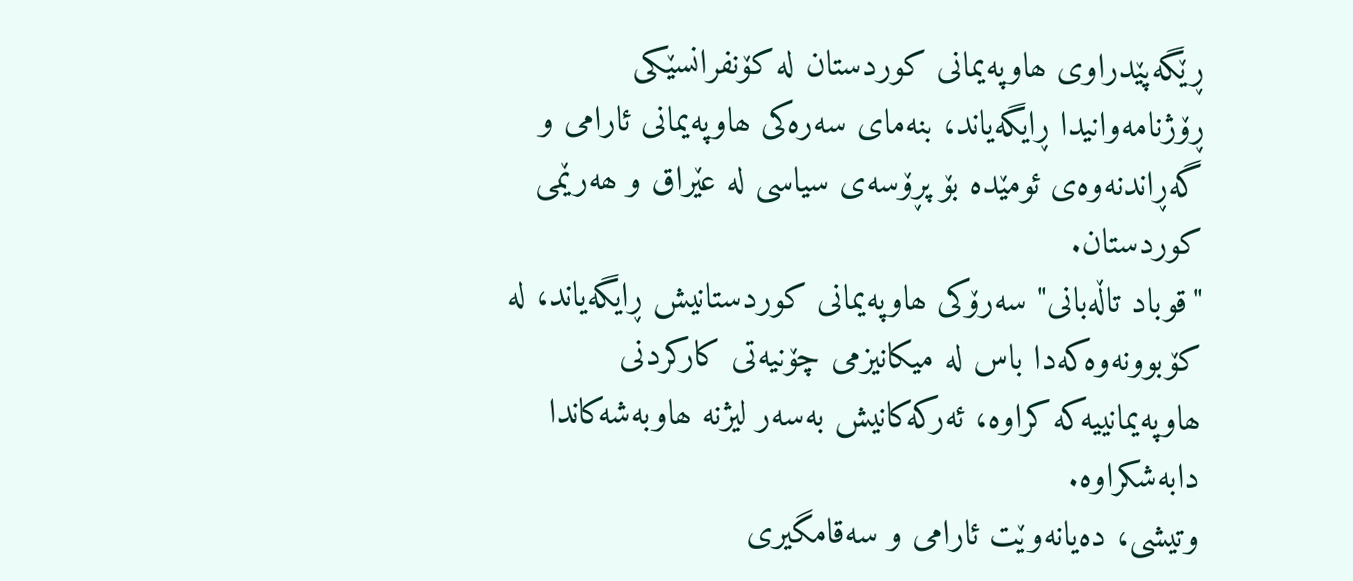ڕێگەپێدراوی ھاوپەیمانی کوردستان لە کۆنفرانسێکی ڕۆژنامەوانیدا ڕایگەیاند، بنەمای سەرەکی ھاوپەیمانی ئارامی و گەڕاندنەوەی ئومێدە بۆ پڕۆسەی سیاسی لە عێراق و ھەرێمی کوردستان.
"قوباد تاڵەبانی" سەرۆکی ھاوپەیمانی کوردستانیش ڕایگەیاند، لە کۆبوونەوەکەدا باس لە میکانیزمی چۆنیەتی کارکردنی ھاوپەیمانییەکە کراوە، ئەرکەکانیش بەسەر لیژنە ھاوبەشەکاندا دابەشکراوە.
وتیشی، دەیانەوێت ئارامی و سەقامگیری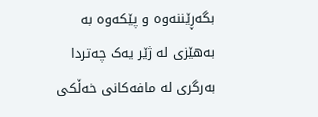بگەڕێننەوە و پێکەوە بە بەھێزی لە ژێر یەک چەتردا بەرگری لە مافەکانی خەڵکی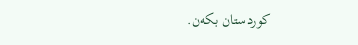کوردستان بکەن.